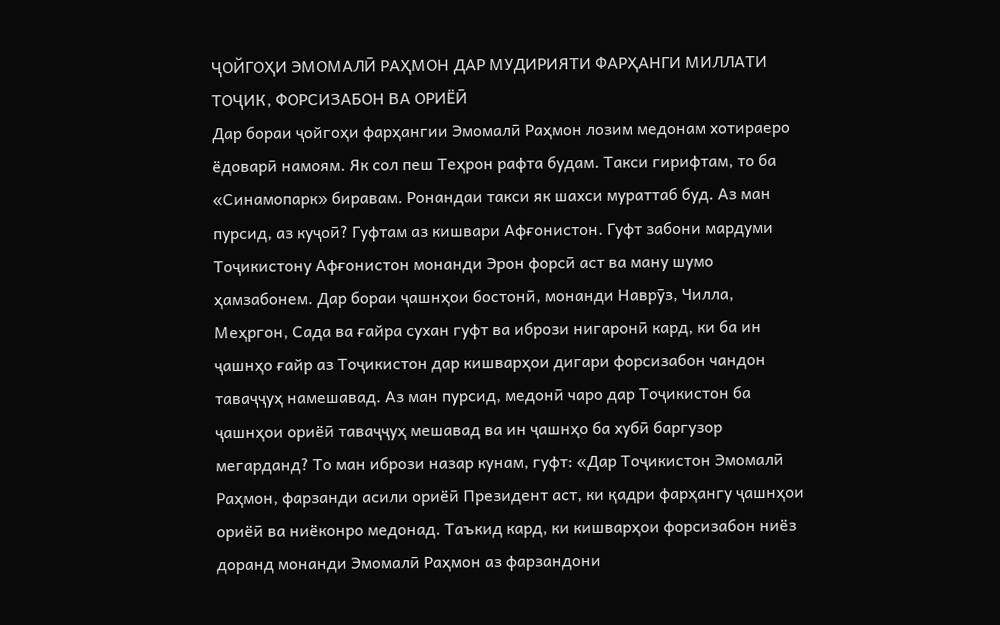ҶОЙГОҲИ ЭМОМАЛӢ РАҲМОН ДАР МУДИРИЯТИ ФАРҲАНГИ МИЛЛАТИ ТОҶИК, ФОРСИЗАБОН ВА ОРИЁӢ
Дар бораи ҷойгоҳи фарҳангии Эмомалӣ Раҳмон лозим медонам хотираеро ёдоварӣ намоям. Як сол пеш Теҳрон рафта будам. Такси гирифтам, то ба «Синамопарк» биравам. Ронандаи такси як шахси мураттаб буд. Аз ман пурсид, аз куҷоӣ? Гуфтам аз кишвари Афғонистон. Гуфт забони мардуми Тоҷикистону Афғонистон монанди Эрон форсӣ аст ва ману шумо ҳамзабонем. Дар бораи ҷашнҳои бостонӣ, монанди Наврӯз, Чилла, Меҳргон, Сада ва ғайра сухан гуфт ва ибрози нигаронӣ кард, ки ба ин ҷашнҳо ғайр аз Тоҷикистон дар кишварҳои дигари форсизабон чандон таваҷҷуҳ намешавад. Аз ман пурсид, медонӣ чаро дар Тоҷикистон ба ҷашнҳои ориёӣ таваҷҷуҳ мешавад ва ин ҷашнҳо ба хубӣ баргузор мегарданд? То ман ибрози назар кунам, гуфт: «Дар Тоҷикистон Эмомалӣ Раҳмон, фарзанди асили ориёӣ Президент аст, ки қадри фарҳангу ҷашнҳои ориёӣ ва ниёконро медонад. Таъкид кард, ки кишварҳои форсизабон ниёз доранд монанди Эмомалӣ Раҳмон аз фарзандони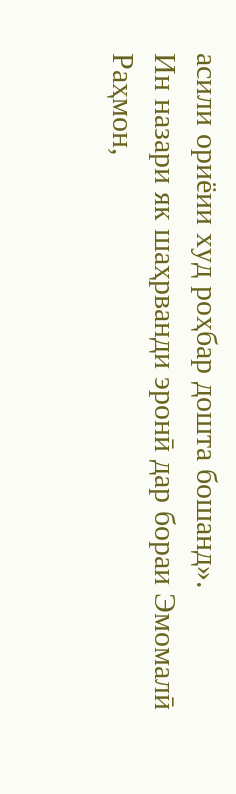асили ориёии худ роҳбар дошта бошанд».
Ин назари як шаҳрванди эронӣ дар бораи Эмомалӣ Раҳмон,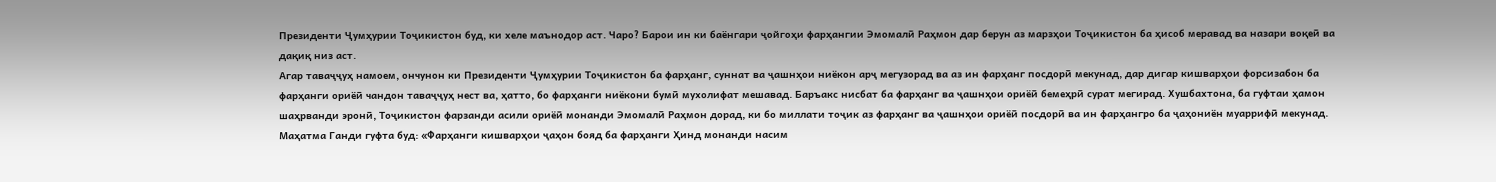Президенти Ҷумҳурии Тоҷикистон буд, ки хеле маънодор аст. Чаро? Барои ин ки баёнгари ҷойгоҳи фарҳангии Эмомалӣ Раҳмон дар берун аз марзҳои Тоҷикистон ба ҳисоб меравад ва назари воқеӣ ва дақиқ низ аст.
Агар таваҷҷуҳ намоем, ончунон ки Президенти Ҷумҳурии Тоҷикистон ба фарҳанг, суннат ва ҷашнҳои ниёкон арҷ мегузорад ва аз ин фарҳанг посдорӣ мекунад, дар дигар кишварҳои форсизабон ба фарҳанги ориёӣ чандон таваҷҷуҳ нест ва, ҳатто, бо фарҳанги ниёкони бумӣ мухолифат мешавад. Баръакс нисбат ба фарҳанг ва ҷашнҳои ориёӣ бемеҳрӣ сурат мегирад. Хушбахтона, ба гуфтаи ҳамон шаҳрванди эронӣ, Тоҷикистон фарзанди асили ориёӣ монанди Эмомалӣ Раҳмон дорад, ки бо миллати тоҷик аз фарҳанг ва ҷашнҳои ориёӣ посдорӣ ва ин фарҳангро ба ҷаҳониён муаррифӣ мекунад.
Маҳатма Ганди гуфта буд: «Фарҳанги кишварҳои ҷаҳон бояд ба фарҳанги Ҳинд монанди насим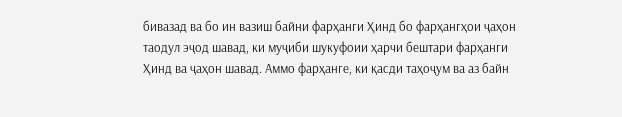бивазад ва бо ин вазиш байни фарҳанги Ҳинд бо фарҳангҳои ҷаҳон таодул эҷод шавад, ки муҷиби шукуфоии ҳарчи бештари фарҳанги Ҳинд ва ҷаҳон шавад. Аммо фарҳанге, ки қасди таҳоҷум ва аз байн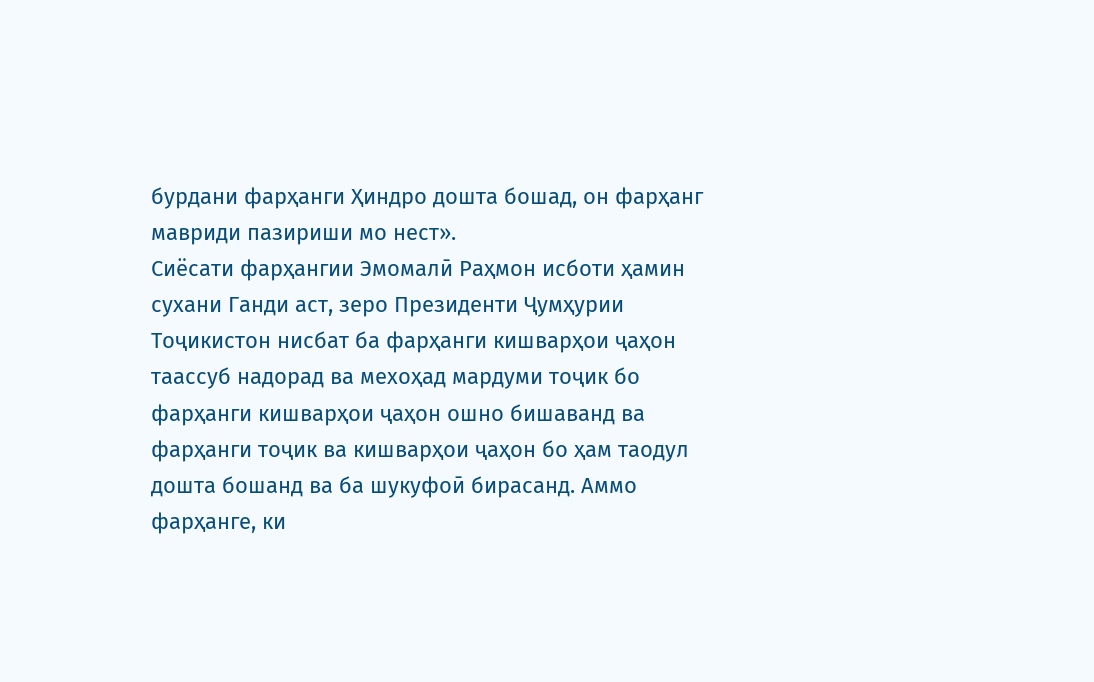бурдани фарҳанги Ҳиндро дошта бошад, он фарҳанг мавриди пазириши мо нест».
Сиёсати фарҳангии Эмомалӣ Раҳмон исботи ҳамин сухани Ганди аст, зеро Президенти Ҷумҳурии Тоҷикистон нисбат ба фарҳанги кишварҳои ҷаҳон таассуб надорад ва мехоҳад мардуми тоҷик бо фарҳанги кишварҳои ҷаҳон ошно бишаванд ва фарҳанги тоҷик ва кишварҳои ҷаҳон бо ҳам таодул дошта бошанд ва ба шукуфоӣ бирасанд. Аммо фарҳанге, ки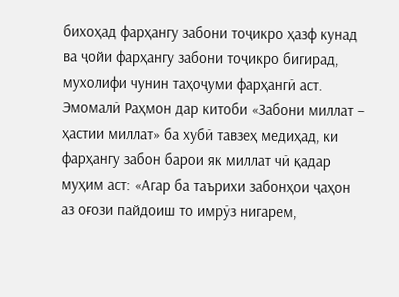бихоҳад фарҳангу забони тоҷикро ҳазф кунад ва ҷойи фарҳангу забони тоҷикро бигирад, мухолифи чунин таҳоҷуми фарҳангӣ аст.
Эмомалӣ Раҳмон дар китоби «Забони миллат – ҳастии миллат» ба хубӣ тавзеҳ медиҳад, ки фарҳангу забон барои як миллат чӣ қадар муҳим аст: «Агар ба таърихи забонҳои ҷаҳон аз оғози пайдоиш то имрӯз нигарем,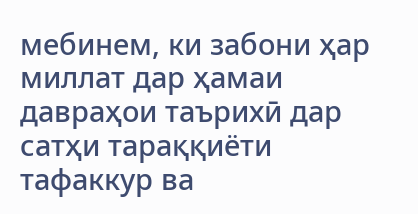мебинем, ки забони ҳар миллат дар ҳамаи давраҳои таърихӣ дар сатҳи тараққиёти тафаккур ва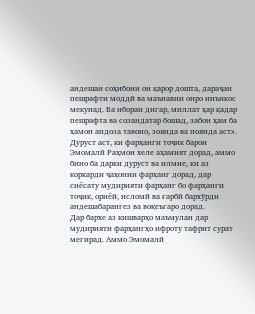андешаи соҳибони он қарор дошта, дараҷаи пешрафти моддӣ ва маънавии онро инъикос мекунад. Ба ибораи дигар, миллат ҳар қадар пешрафта ва созандатар бошад, забон ҳам ба ҳамон андоза тавоно, зоянда ва поянда аст». Дуруст аст, ки фарҳанги тоҷик барои Эмомалӣ Раҳмон хеле аҳамият дорад, аммо бино ба дарки дуруст ва илмие, ки аз коркарди ҷаҳонии фарҳанг дорад, дар сиёсату мудирияти фарҳанг бо фарҳанги тоҷик, ориёӣ, исломӣ ва ғарбӣ бархӯрди андешабарангез ва воқеъгаро дорад.
Дар бархе аз кишварҳо маъмулан дар мудирияти фарҳангҳо ифроту тафрит сурат мегирад. Аммо Эмомалӣ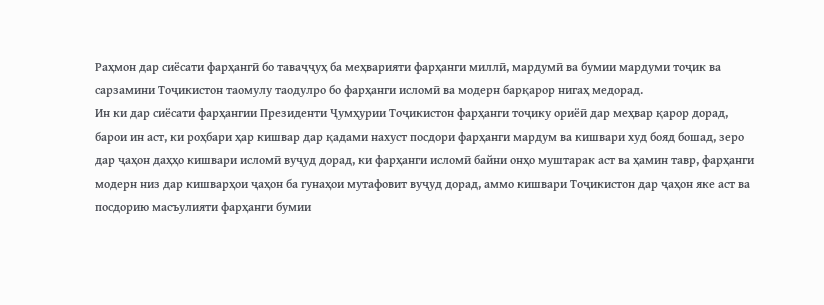Раҳмон дар сиёсати фарҳангӣ бо таваҷҷуҳ ба меҳварияти фарҳанги миллӣ, мардумӣ ва бумии мардуми тоҷик ва сарзамини Тоҷикистон таомулу таодулро бо фарҳанги исломӣ ва модерн барқарор нигаҳ медорад.
Ин ки дар сиёсати фарҳангии Президенти Ҷумҳурии Тоҷикистон фарҳанги тоҷику ориёӣ дар меҳвар қарор дорад, барои ин аст, ки роҳбари ҳар кишвар дар қадами нахуст посдори фарҳанги мардум ва кишвари худ бояд бошад, зеро дар ҷаҳон даҳҳо кишвари исломӣ вуҷуд дорад, ки фарҳанги исломӣ байни онҳо муштарак аст ва ҳамин тавр, фарҳанги модерн низ дар кишварҳои ҷаҳон ба гунаҳои мутафовит вуҷуд дорад, аммо кишвари Тоҷикистон дар ҷаҳон яке аст ва посдорию масъулияти фарҳанги бумии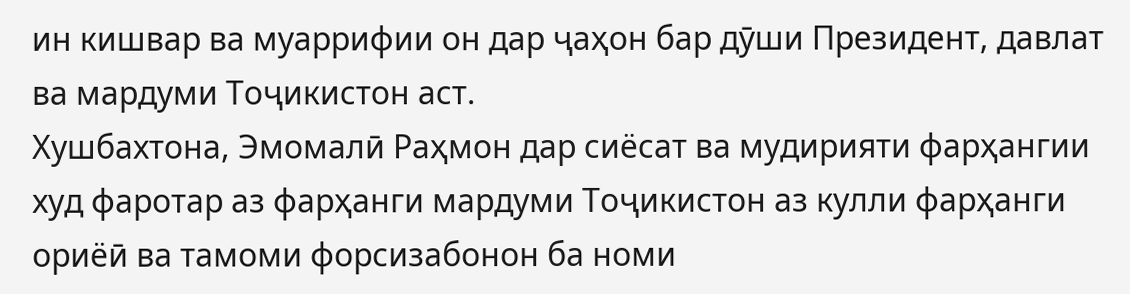ин кишвар ва муаррифии он дар ҷаҳон бар дӯши Президент, давлат ва мардуми Тоҷикистон аст.
Хушбахтона, Эмомалӣ Раҳмон дар сиёсат ва мудирияти фарҳангии худ фаротар аз фарҳанги мардуми Тоҷикистон аз кулли фарҳанги ориёӣ ва тамоми форсизабонон ба номи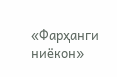«Фарҳанги ниёкон»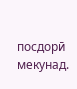посдорӣ мекунад.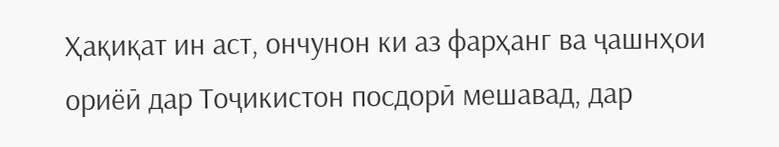Ҳақиқат ин аст, ончунон ки аз фарҳанг ва ҷашнҳои ориёӣ дар Тоҷикистон посдорӣ мешавад, дар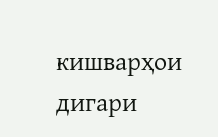кишварҳои дигари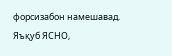форсизабон намешавад.
Яъқуб ЯСНО,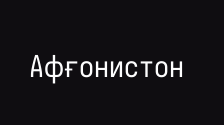Афғонистон